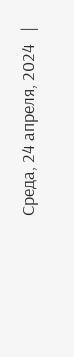Среда, 24 апреля, 2024   |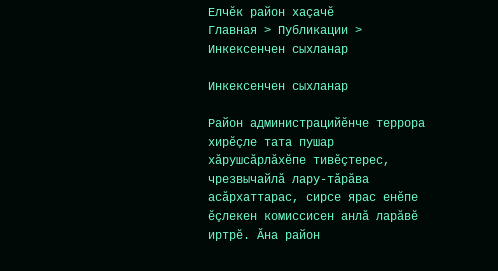Елчĕк район хаçачĕ
Главная > Публикации > Инкексенчен сыхланар

Инкексенчен сыхланар

Район администрацийĕнче террора хирĕçле тата пушар хăрушсăрлăхĕпе тивĕçтерес, чрезвычайлă лару-тăрăва асăрхаттарас, сирсе ярас енĕпе ĕçлекен комиссисен анлă ларăвĕ иртрĕ. Ăна район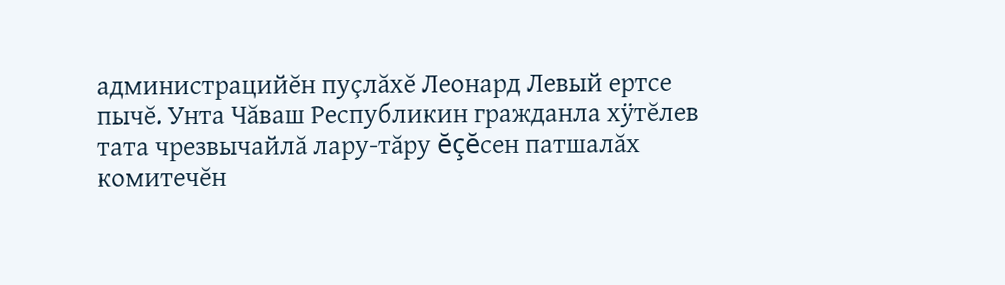администрацийĕн пуçлăхĕ Леонард Левый ертсе пычĕ. Унта Чăваш Республикин гражданла хÿтĕлев тата чрезвычайлă лару-тăру ĕçĕсен патшалăх комитечĕн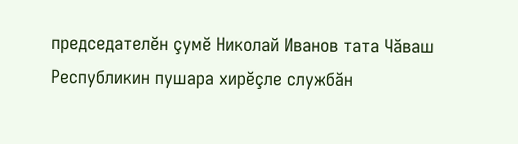председателĕн çумĕ Николай Иванов тата Чăваш Республикин пушара хирĕçле службăн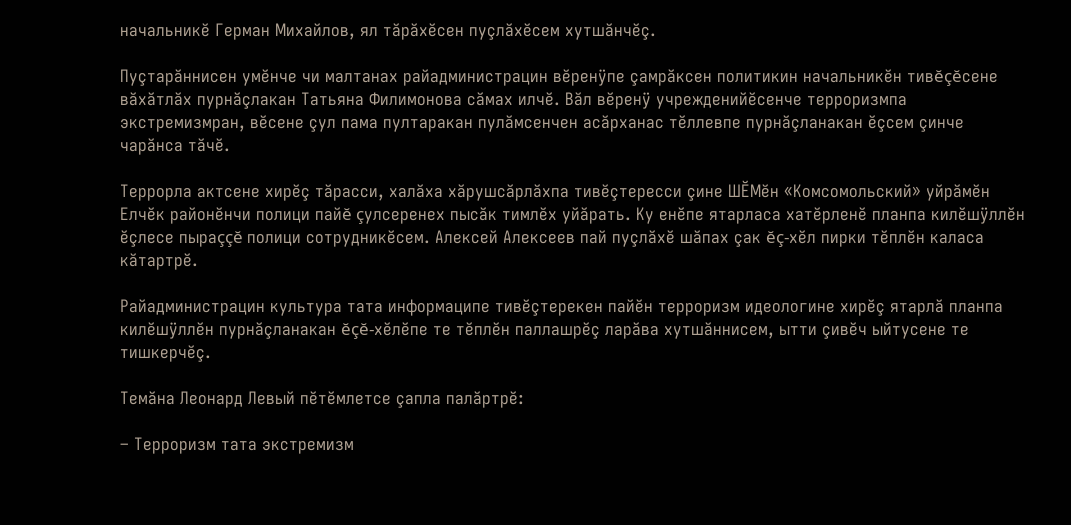начальникĕ Герман Михайлов, ял тăрăхĕсен пуçлăхĕсем хутшăнчĕç.

Пуçтарăннисен умĕнче чи малтанах райадминистрацин вĕренÿпе çамрăксен политикин начальникĕн тивĕçĕсене вăхăтлăх пурнăçлакан Татьяна Филимонова сăмах илчĕ. Вăл вĕренÿ учрежденийĕсенче терроризмпа экстремизмран, вĕсене çул пама пултаракан пулăмсенчен асăрханас тĕллевпе пурнăçланакан ĕçсем çинче чарăнса тăчĕ.

Террорла актсене хирĕç тăрасси, халăха хăрушсăрлăхпа тивĕçтересси çине ШĔМĕн «Комсомольский» уйрăмĕн Елчĕк районĕнчи полици пайĕ çулсеренех пысăк тимлĕх уйăрать. Ку енĕпе ятарласа хатĕрленĕ планпа килĕшÿллĕн ĕçлесе пыраççĕ полици сотрудникĕсем. Алексей Алексеев пай пуçлăхĕ шăпах çак ĕç-хĕл пирки тĕплĕн каласа кăтартрĕ.

Райадминистрацин культура тата информаципе тивĕçтерекен пайĕн терроризм идеологине хирĕç ятарлă планпа килĕшÿллĕн пурнăçланакан ĕçĕ-хĕлĕпе те тĕплĕн паллашрĕç ларăва хутшăннисем, ытти çивĕч ыйтусене те тишкерчĕç.

Темăна Леонард Левый пĕтĕмлетсе çапла палăртрĕ:

– Терроризм тата экстремизм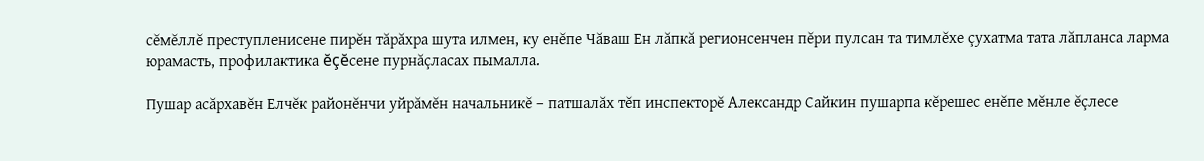сĕмĕллĕ преступленисене пирĕн тăрăхра шута илмен, ку енĕпе Чăваш Ен лăпкă регионсенчен пĕри пулсан та тимлĕхе çухатма тата лăпланса ларма юрамасть, профилактика ĕçĕсене пурнăçласах пымалла.

Пушар асăрхавĕн Елчĕк районĕнчи уйрăмĕн начальникĕ – патшалăх тĕп инспекторĕ Александр Сайкин пушарпа кĕрешес енĕпе мĕнле ĕçлесе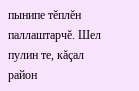пынипе тĕплĕн паллаштарчĕ. Шел пулин те, кăçал район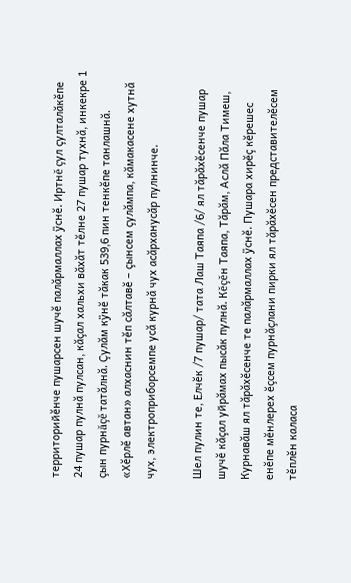территорийĕнче пушарсен шучĕ палăрмаллах ÿснĕ. Иртнĕ çул çулталăкĕпе 24 пушар пулнă пулсан, кăçал хальхи вăхăт тĕлне 27 пушар тухнă, инкекре 1 çын пурнăçĕ татăлнă. Çулăм кÿнĕ тăкак 539,6 пин тенкĕпе танлашнă. «Хĕрлĕ автан» алхаснин тĕп сăлтавĕ – çынсем çулăмпа, кăмакасене хутнă чух, электроприборсемпе усă курнă чух асăрханусăр пулнинче.

Шел пулин те, Елчĕк /7 пушар/ тата Лаш Таяпа /6/ ял тăрăхĕсенче пушар шучĕ кăçал уйрăмах пысăк пулнă. Кĕçĕн Таяпа, Тăрăм, Аслă Пăла Тимеш, Курнавăш ял тăрăхĕсенче те палăрмаллах ÿснĕ. Пушара хирĕç кĕрешес енĕпе мĕнлерех ĕçсем пурнăçлани пирки ял тăрăхĕсен представителĕсем тĕплĕн каласа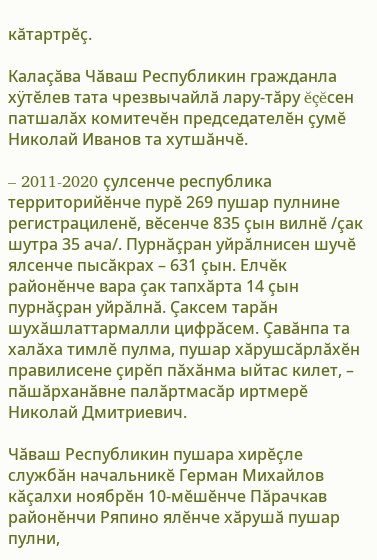кăтартрĕç.

Калаçăва Чăваш Республикин гражданла хÿтĕлев тата чрезвычайлă лару-тăру ĕçĕсен патшалăх комитечĕн председателĕн çумĕ Николай Иванов та хутшăнчĕ.

– 2011-2020 çулсенче республика территорийĕнче пурĕ 269 пушар пулнине регистрациленĕ, вĕсенче 835 çын вилнĕ /çак шутра 35 ача/. Пурнăçран уйрăлнисен шучĕ ялсенче пысăкрах – 631 çын. Елчĕк районĕнче вара çак тапхăрта 14 çын пурнăçран уйрăлнă. Çаксем тарăн шухăшлаттармалли цифрăсем. Çавăнпа та халăха тимлĕ пулма, пушар хăрушсăрлăхĕн правилисене çирĕп пăхăнма ыйтас килет, – пăшăрханăвне палăртмасăр иртмерĕ Николай Дмитриевич.

Чăваш Республикин пушара хирĕçле службăн начальникĕ Герман Михайлов кăçалхи ноябрĕн 10-мĕшĕнче Пăрачкав районĕнчи Ряпино ялĕнче хăрушă пушар пулни,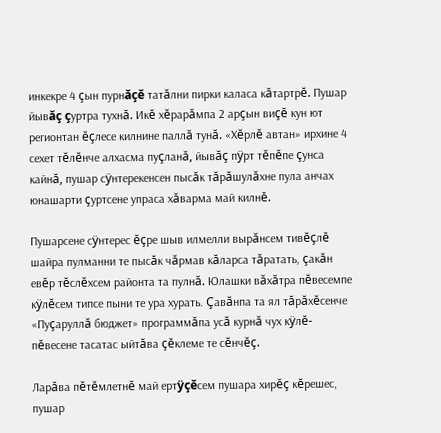инкекре 4 çын пурнăçĕ татăлни пирки каласа кăтартрĕ. Пушар йывăç çуртра тухнă. Икĕ хĕрарăмпа 2 арçын виçĕ кун ют регионтан ĕçлесе килнине паллă тунă. «Хĕрлĕ автан» ирхине 4 сехет тĕлĕнче алхасма пуçланă, йывăç пÿрт тĕпĕпе çунса кайнă, пушар сÿнтерекенсен пысăк тăрăшулăхне пула анчах юнашарти çуртсене упраса хăварма май килнĕ.

Пушарсене сÿнтерес ĕçре шыв илмелли вырăнсем тивĕçлĕ шайра пулманни те пысăк чăрмав кăларса тăратать, çакăн евĕр тĕслĕхсем районта та пулнă. Юлашки вăхăтра пĕвесемпе кÿлĕсем типсе пыни те ура хурать. Çавăнпа та ял тăрăхĕсенче «Пуçаруллă бюджет» программăпа усă курнă чух кÿлĕ-пĕвесене тасатас ыйтăва çĕклеме те сĕнчĕç.

Ларăва пĕтĕмлетнĕ май ертÿçĕсем пушара хирĕç кĕрешес, пушар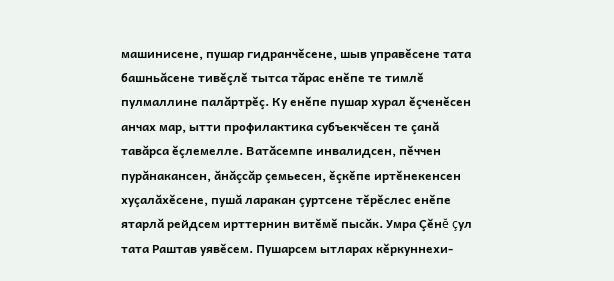машинисене, пушар гидранчĕсене, шыв управĕсене тата башньăсене тивĕçлĕ тытса тăрас енĕпе те тимлĕ пулмаллине палăртрĕç. Ку енĕпе пушар хурал ĕçченĕсен анчах мар, ытти профилактика субъекчĕсен те çанă тавăрса ĕçлемелле. Ватăсемпе инвалидсен, пĕччен пурăнакансен, ăнăçсăр çемьесен, ĕçкĕпе иртĕнекенсен хуçалăхĕсене, пушă ларакан çуртсене тĕрĕслес енĕпе ятарлă рейдсем ирттернин витĕмĕ пысăк. Умра Çĕнĕ çул тата Раштав уявĕсем. Пушарсем ытларах кĕркуннехи-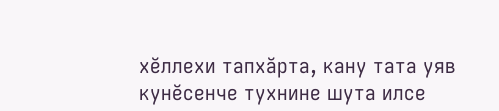хĕллехи тапхăрта, кану тата уяв кунĕсенче тухнине шута илсе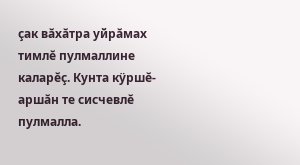çак вăхăтра уйрăмах тимлĕ пулмаллине каларĕç. Кунта кÿршĕ-аршăн те сисчевлĕ пулмалла.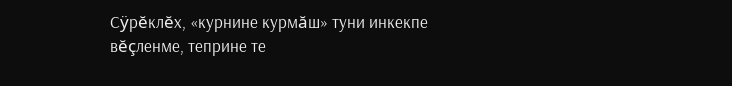Сÿрĕклĕх, «курнине курмăш» туни инкекпе вĕçленме, теприне те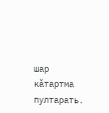шар кăтартма пултарать.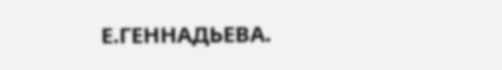Е.ГЕННАДЬЕВА.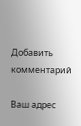Добавить комментарий

Ваш адрес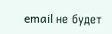email не будет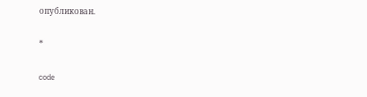опубликован.

*

code